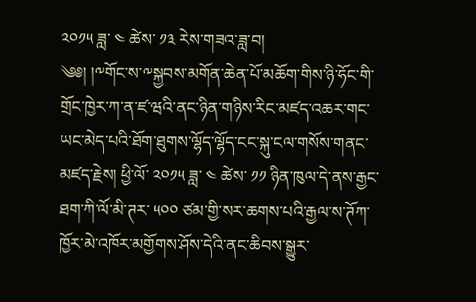༢༠༡༥ ཟླ་ ༤ ཚེས་ ༡༣ རེས་གཟའ་ཟླ་བ།
༄༅། །༸གོང་ས་༸སྐྱབས་མགོན་ཆེན་པོ་མཆོག་གིས་ཉི་ཧོང་གི་གྲོང་ཁྱེར་ཀ་ན་ཛ་ཝའི་ནང་ཉིན་གཉིས་རིང་མཛད་འཆར་གང་ཡང་མེད་པའི་ཐོག་ཐུགས་ལྷོད་ལྷོད་ངང་སྐུ་ངལ་གསོས་གནང་མཛད་རྗེས། ཕྱི་ལོ་ ༢༠༡༥ ཟླ་ ༤ ཚེས་ ༡༡ ཉིན་ཁུལ་དེ་ནས་རྒྱང་ཐག་ཀི་ལོ་མི་ཊར་ ༥༠༠ ཙམ་གྱི་སར་ཆགས་པའི་རྒྱལ་ས་ཊོཀ་ཁྱོར་མེ་འཁོར་མགྱོགས་ཤོས་དེའི་ནང་ཆིབས་སྒྱུར་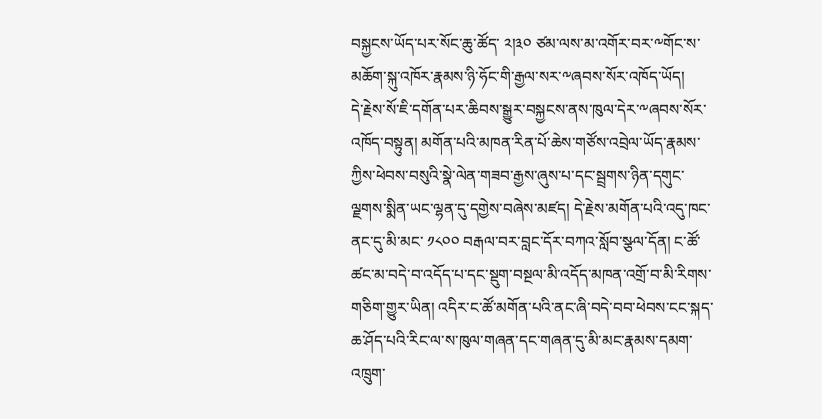བསྐྱངས་ཡོད་པར་སོང་ཆུ་ཚོད་ ༢།༣༠ ཙམ་ལས་མ་འགོར་བར་༸གོང་ས་མཆོག་སྐུ་འཁོར་རྣམས་ཉི་ཧོང་གི་རྒྱལ་སར་༸ཞབས་སོར་འཁོད་ཡོད།
དེ་རྗེས་སོ་ཇི་དགོན་པར་ཆིབས་སྒྱུར་བསྐྱངས་ནས་ཁུལ་དེར་༸ཞབས་སོར་འཁོད་བསྟུན། མགོན་པའི་མཁན་རིན་པོ་ཆེས་གཙོས་འབྲེལ་ཡོད་རྣམས་ཀྱིས་ཕེབས་བསུའི་སྣེ་ལེན་གཟབ་རྒྱས་ཞུས་པ་དང་སྦྲགས་ཉིན་དགུང་ལྗགས་སྨིན་ཡང་ལྷན་དུ་དགྱེས་བཞེས་མཛད། དེ་རྗེས་མགོན་པའི་འདུ་ཁང་ནང་དུ་མི་མང་ ༡༨༠༠ བརྒལ་བར་བླང་དོར་བཀའ་སློབ་སྩལ་དོན། ང་ཚོ་ཚང་མ་བདེ་བ་འདོད་པ་དང་སྡུག་བསྔལ་མི་འདོད་མཁན་འགྲོ་བ་མི་རིགས་གཅིག་གྱུར་ཡིན། འདིར་ང་ཚོ་མགོན་པའི་ནང་ཞི་བདེ་བབ་ཕེབས་ངང་སྐད་ཆ་ཤོད་པའི་རིང་ལ་ས་ཁུལ་གཞན་དང་གཞན་དུ་མི་མང་རྣམས་དམག་འཁྲུག་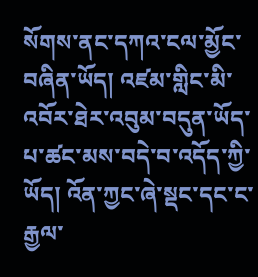སོགས་ནང་དཀའ་ངལ་མྱོང་བཞིན་ཡོད། འཛམ་གླིང་མི་འབོར་ཐེར་འབུམ་བདུན་ཡོད་པ་ཚང་མས་བདེ་བ་འདོད་ཀྱི་ཡོད། འོན་ཀྱང་ཞེ་སྡང་དང་ང་རྒྱལ་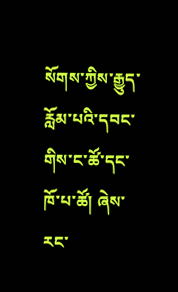སོགས་ཀྱིས་རྒྱུད་རློམ་པའི་དབང་གིས་ང་ཚོ་དང་ཁོ་པ་ཚོ། ཞེས་རང་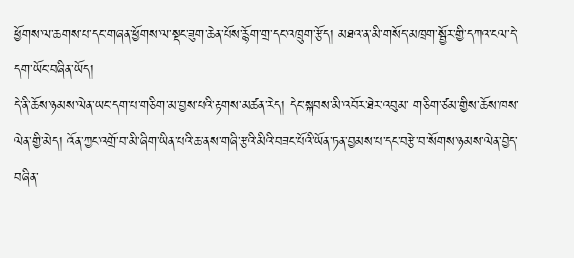ཕྱོགས་ལ་ཆགས་པ་དང་གཞན་ཕྱོགས་ལ་སྡང་ཟུག་ཆེན་པོས་རྙོག་གྲ་དང་འཁྲུག་རྩོད། མཐའ་ན་མི་གསོད་མཁྲག་སྦྱོར་གྱི་དཀའ་ངལ་དེ་དག་ཡོང་བཞིན་ཡོད།
དེ་ནི་ཆོས་ཉམས་ལེན་ཡང་དག་པ་གཅིག་མ་བྱས་པའི་རྟགས་མཚན་རེད། དེང་སྐབས་མི་འབོར་ཐེར་འབུམ་ གཅིག་ཙམ་གྱིས་ཆོས་ཁས་ལེན་གྱི་མེད། འོན་ཀྱང་འགྲོ་བ་མི་ཞིག་ཡིན་པའི་ཆ་ནས་གཞི་རྩའི་མིའི་བཟང་པོའི་ཡོན་ཏན་བྱམས་པ་དང་བརྩེ་བ་སོགས་ཉམས་ལེན་བྱེད་བཞིན་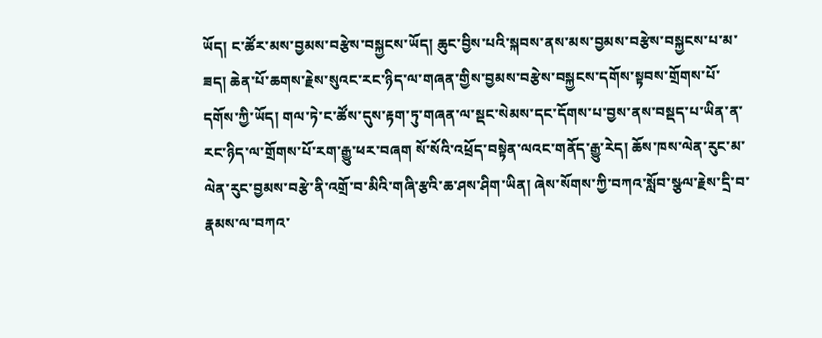ཡོད། ང་ཚོར་མས་བྱམས་བརྩེས་བསྐྱངས་ཡོད། ཆུང་བྱིས་པའི་སྐབས་ནས་མས་བྱམས་བརྩེས་བསྐྱངས་པ་མ་ཟད། ཆེན་པོ་ཆགས་རྗེས་སུའང་རང་ཉིད་ལ་གཞན་གྱིས་བྱམས་བརྩེས་བསྐྱངས་དགོས་སྟབས་གྲོགས་པོ་དགོས་ཀྱི་ཡོད། གལ་ཏེ་ང་ཚོས་དུས་རྟག་ཏུ་གཞན་ལ་སྡང་སེམས་དང་དོགས་པ་བྱས་ནས་བསྡད་པ་ཡིན་ན་རང་ཉིད་ལ་གྲོགས་པོ་རག་རྒྱུ་ཕར་བཞག སོ་སོའི་འཕྲོད་བསྟེན་ལའང་གནོད་རྒྱུ་རེད། ཆོས་ཁས་ལེན་རུང་མ་ལེན་རུང་བྱམས་བརྩེ་ནི་འགྲོ་བ་མིའི་གཞི་རྩའི་ཆ་ཤས་ཤིག་ཡིན། ཞེས་སོགས་ཀྱི་བཀའ་སློབ་སྩལ་རྗེས་དྲི་བ་རྣམས་ལ་བཀའ་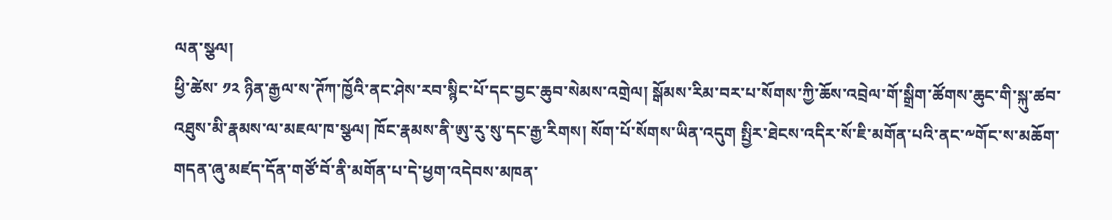ལན་སྩལ།
ཕྱི་ཚེས་ ༡༢ ཉིན་རྒྱལ་ས་ཊོཀ་ཁྱོའི་ནང་ཤེས་རབ་སྙིང་པོ་དང་བྱང་ཆུབ་སེམས་འགྲེལ། སྒོམས་རིམ་བར་པ་སོགས་ཀྱི་ཆོས་འབྲེལ་གོ་སྒྲིག་ཚོགས་ཆུང་གི་སྐུ་ཚབ་འཐུས་མི་རྣམས་ལ་མཇལ་ཁ་སྩལ། ཁོང་རྣམས་ནི་ཨུ་རུ་སུ་དང་རྒྱ་རིགས། སོག་པོ་སོགས་ཡིན་འདུག སྤྱིར་ཐེངས་འདིར་སོ་ཇི་མགོན་པའི་ནང་༸གོང་ས་མཆོག་གདན་ཞུ་མཛད་དོན་གཙོ་བོ་ནི་མགོན་པ་དེ་ཕྱག་འདེབས་མཁན་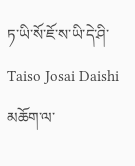ཏ་ཡི་སོ་ཇོ་ས་ཡི་དེ་ཤི་ Taiso Josai Daishi མཆོག་ལ་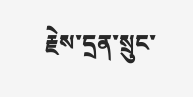རྗེས་དྲན་སྲུང་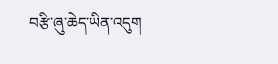བརྩི་ཞུ་ཆེད་ཡིན་འདུག